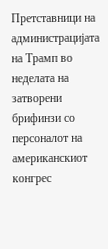Претставници на администрацијата на Трамп во неделата на затворени брифинзи со персоналот на американскиот конгрес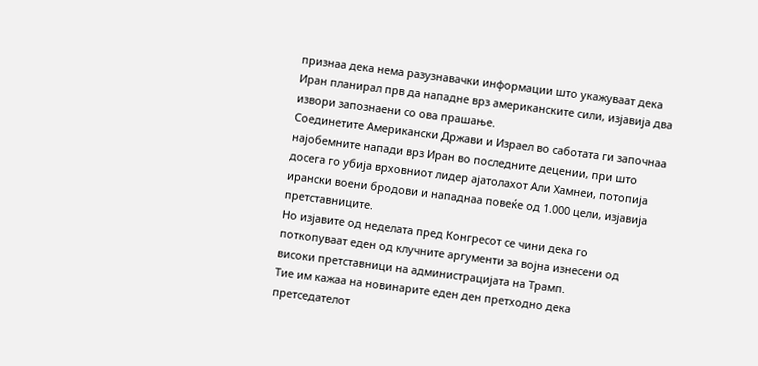признаа дека нема разузнавачки информации што укажуваат дека Иран планирал прв да нападне врз американските сили, изјавија два извори запознаени со ова прашање.
Соединетите Американски Држави и Израел во саботата ги започнаа најобемните напади врз Иран во последните децении, при што досега го убија врховниот лидер ајатолахот Али Хамнеи, потопија ирански воени бродови и нападнаа повеќе од 1.000 цели, изјавија претставниците.
Но изјавите од неделата пред Конгресот се чини дека го поткопуваат еден од клучните аргументи за војна изнесени од високи претставници на администрацијата на Трамп.
Тие им кажаа на новинарите еден ден претходно дека претседателот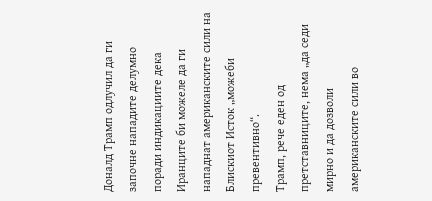Доналд Трамп одлучил да ги започне нападите делумно поради индикациите дека Иранците би можеле да ги нападнат американските сили на Блискиот Исток „можеби превентивно“.
Трамп, рече еден од претставниците, нема „да седи мирно и да дозволи американските сили во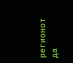регионот да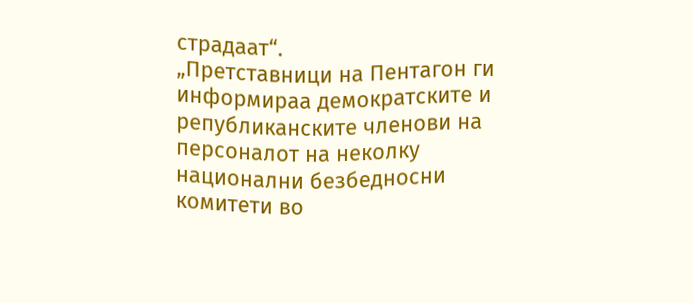страдаат“.
„Претставници на Пентагон ги информираа демократските и републиканските членови на персоналот на неколку национални безбедносни комитети во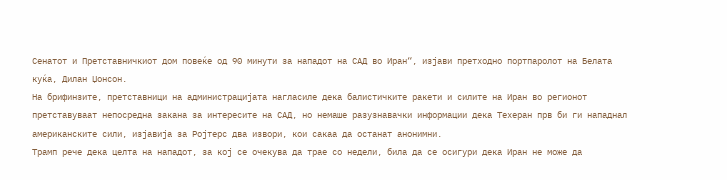Сенатот и Претставничкиот дом повеќе од 90 минути за нападот на САД во Иран“, изјави претходно портпаролот на Белата куќа, Дилан Џонсон.
На брифинзите, претставници на администрацијата нагласиле дека балистичките ракети и силите на Иран во регионот претставуваат непосредна закана за интересите на САД, но немаше разузнавачки информации дека Техеран прв би ги нападнал американските сили, изјавија за Ројтерс два извори, кои сакаа да останат анонимни.
Трамп рече дека целта на нападот, за кој се очекува да трае со недели, била да се осигури дека Иран не може да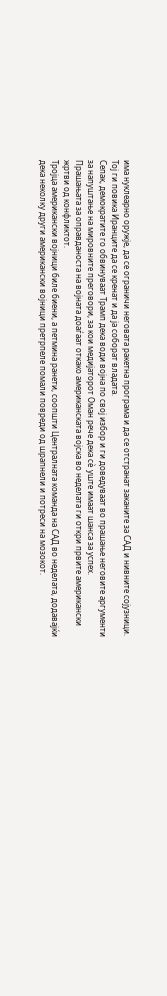има нуклеарно оружје, да се ограничи неговата ракетна програма и да се отстранат заканите за САД и нивните сојузници.
Тој ги повика Иранците да се кренат и да ја соборат владата.
Сепак, демократите го обвинуваат Трамп дека води војна по свој избор и ги доведуваат во прашање неговите аргументи за напуштање на мировните преговори, за кои медијаторот Оман рече дека сè уште имаат шанса за успех.
Прашањата за оправданоста на војната доаѓаат откако американската војска во неделата ги откри првите американски жртви од конфликтот.
Тројца американски војници биле биени, а петмина ранети, соопшти Централната команда на САД во неделата, додавајќи дека неколку други американски војници претрпеле помали повреди од шрапнели и потреси на мозокот.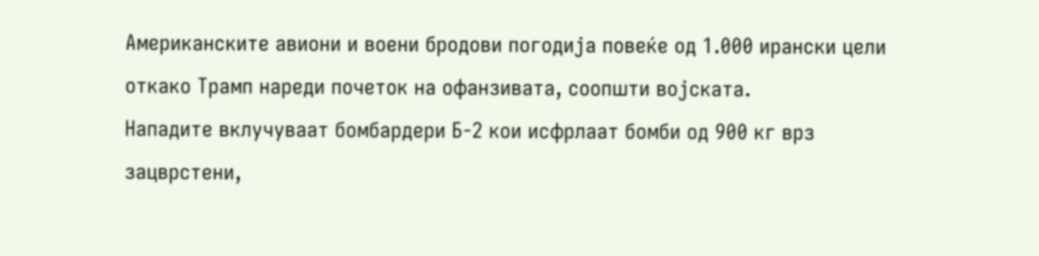Американските авиони и воени бродови погодија повеќе од 1.000 ирански цели откако Трамп нареди почеток на офанзивата, соопшти војската.
Нападите вклучуваат бомбардери Б-2 кои исфрлаат бомби од 900 кг врз зацврстени,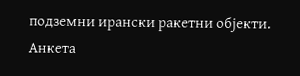подземни ирански ракетни објекти.
Анкета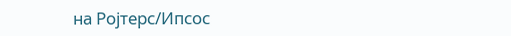на Ројтерс/Ипсос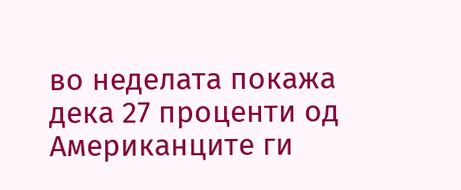во неделата покажа дека 27 проценти од Американците ги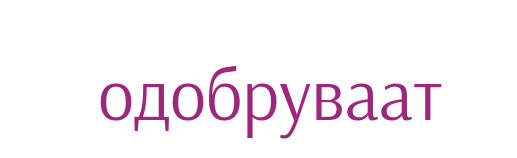одобруваат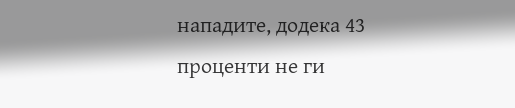нападите, додека 43 проценти не ги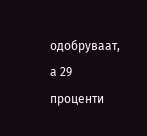одобруваат, а 29 проценти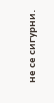не се сигурни.